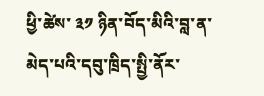ཕྱི་ཚེས་ ༣༡ ཉིན་བོད་མིའི་བླ་ན་མེད་པའི་དབུ་ཁྲིད་སྤྱི་ནོར་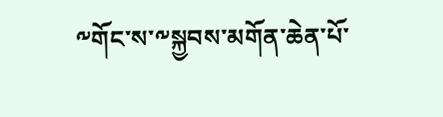༸གོང་ས་༸སྐྱབས་མགོན་ཆེན་པོ་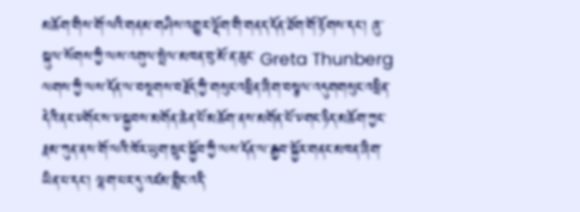མཆོག་གིས་གོ་ལའི་གནམ་གཤིས་འགྱུར་ལྡོག་གི་གནད་དོན་ཐོག་གོ་རྟོགས་དང་། ཞུ་སྐུལ་སོགས་ཀྱི་ལས་འགུལ་སྤེལ་མཁན་བུ་མོ་ན་ཆུང་ Greta Thunberg ལགས་ཀྱི་ལས་དོན་ལ་བསྔགས་བརྗོད་ཀྱི་གསུང་འཕྲིན་ཞིག་བསྩལ་འདུགགསུང་འཕྲིན་དེའི་ནང་༸གོང་ས་༸སྐྱབས་མགོན་ཆེན་པོ་མཆོག་ནས་མགོན་པོ་༸གང་ཉིད་མཆོག་ཀྱང་རྣམ་ཀུན་ནས་གོ་ལའི་ཁོར་ཡུག་སྲུང་སྐྱོབ་ཀྱི་ལས་དོན་ལ་རྒྱབ་སྐྱོར་གནང་མཁན་ཞིག་ཡིན་པ་དང་། ལྷག་པར་དུ་འཛམ་གླིང་འདི་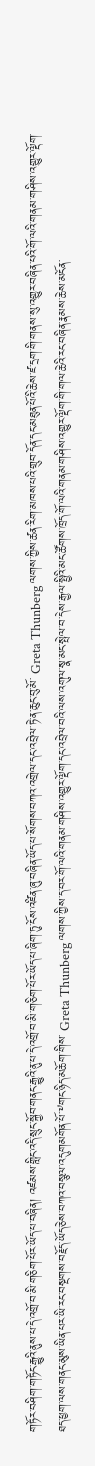གཏོར་བཤིག་གཏོང་རྒྱུའི་ནུས་པ་དེ་འགྲོ་བ་མི་གཅིག་པོར་ཡོད་པ་བཞིན། འཛམས་གླིང་འདི་སྲུང་སྐྱོབ་གནང་རྒྱུའི་ནུ་པ་དེ་འགྲོ་བ་མི་གཅིག་པོར་ཡོད་པ་ཞིག་ཏུ་ངོས་འཛིན་ཞུ་བཞིན་ཡོད་པ་སོགས་བཀའ་འགྲེལ་དང་འབྲེལ་ཏེ་ན་ཆུང་བུ་མོ་ Greta Thunberg ལགས་ཀྱིས་ཚན་རིག་མཁས་པའི་གྲུབ་དོན་དང་མཐུན་པོའི་ཆེས་ཛ་དྲག་གི་གནས་སུ་འགྱུར་བཞིན་པའི་གོ་ལའི་གནམ་གཤིས་འགྱུར་ལྡོག་ཐད་ཕྱག་ལས་གནང་མུས་ཡིན་པར་ཡི་རང་བསྔགས་བརྗོད་ཡོད་ཅེས་བཀའ་བསྩལ་འདུགམགོན་པོ་༸གང་ཉིད་མཆོག་གིས་ Greta Thunberg ལགས་ཀྱིས་ད་བར་གོ་ལའི་གནམ་གཤིས་འགྱུར་ལྡོག་དང་འབྲེལ་བའི་ལས་འགུལ་སྣ་མང་སྤེལ་བ་དེས་རྒྱལ་སྤྱིའི་མང་ཚོགས་ཁྲོད་གོ་ལའི་གནམ་གཤིས་འགྱུར་ལྡོག་གི་གལ་ཆེའི་རང་བཞིན་རྣམས་ཆེས་མངོན་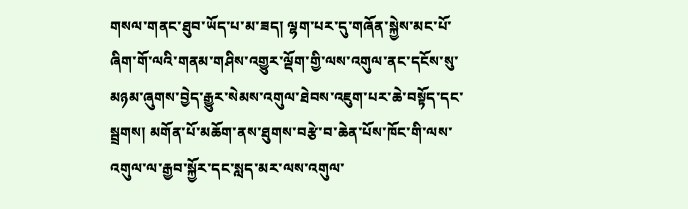གསལ་གནང་ཐུབ་ཡོད་པ་མ་ཟད། ལྷག་པར་དུ་གཞོན་སྐྱེས་མང་པོ་ཞིག་གོ་ལའི་གནམ་གཤིས་འགྱུར་ལྡོག་གྱི་ལས་འགུལ་ནང་དངོས་སུ་མཉམ་ཞུགས་བྱེད་རྒྱུར་སེམས་འགུལ་ཐེབས་འཇུག་པར་ཆེ་བསྟོད་དང་སྦྲགས། མགོན་པོ་མཆོག་ནས་ཐུགས་བརྩེ་བ་ཆེན་པོས་ཁོང་གི་ལས་འགུལ་ལ་རྒྱབ་སྐྱོར་དང་སླད་མར་ལས་འགུལ་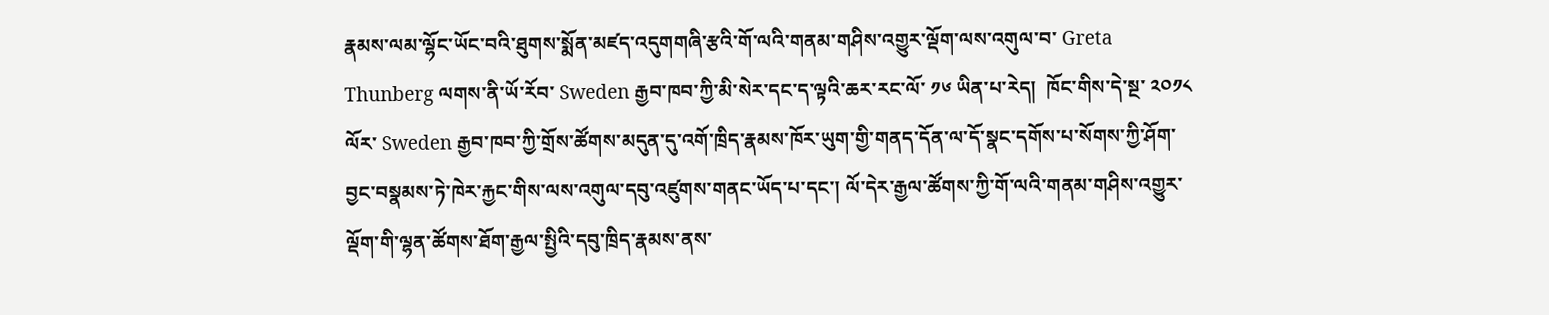རྣམས་ལམ་ལྷོང་ཡོང་བའི་ཐུགས་སྨོན་མཛད་འདུགགཞི་རྩའི་གོ་ལའི་གནམ་གཤིས་འགྱུར་ལྡོག་ལས་འགུལ་བ་ Greta Thunberg ལགས་ནི་ཡོ་རོབ་ Sweden རྒྱབ་ཁབ་ཀྱི་མི་སེར་དང་ད་ལྟའི་ཆར་རང་ལོ་ ༡༦ ཡིན་པ་རེད།  ཁོང་གིས་དེ་སྔ་ ༢༠༡༨ ལོར་ Sweden རྒྱབ་ཁབ་ཀྱི་གྲོས་ཚོགས་མདུན་དུ་འགོ་ཁྲིད་རྣམས་ཁོར་ཡུག་གྱི་གནད་དོན་ལ་དོ་སྣང་དགོས་པ་སོགས་ཀྱི་ཤོག་བྱང་བསྣམས་ཏེ་ཁེར་རྐྱང་གིས་ལས་འགུལ་དབུ་འཛུགས་གནང་ཡོད་པ་དང་། ལོ་དེར་རྒྱལ་ཚོགས་ཀྱི་གོ་ལའི་གནམ་གཤིས་འགྱུར་ལྡོག་གི་ལྷན་ཚོགས་ཐོག་རྒྱལ་སྤྱིའི་དབུ་ཁྲིད་རྣམས་ནས་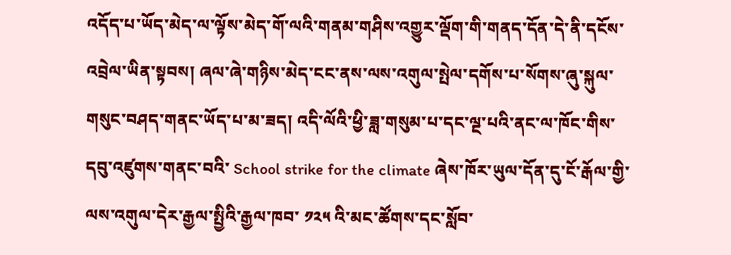འདོད་པ་ཡོད་མེད་ལ་ལྟོས་མེད་གོ་ལའི་གནམ་གཤིས་འགྱུར་ལྡོག་གི་གནད་དོན་དེ་ནི་དངོས་འབྲེལ་ཡིན་སྟབས། ཞལ་ཞེ་གཉིས་མེད་ངང་ནས་ལས་འགུལ་སྤེལ་དགོས་པ་སོགས་ཞུ་སྐུལ་གསུང་བཤད་གནང་ཡོད་པ་མ་ཟད། འདི་ལོའི་ཕྱི་ཟླ་གསུམ་པ་དང་ལྔ་པའི་ནང་ལ་ཁོང་གིས་དབུ་འཛུགས་གནང་བའི་ School strike for the climate ཞེས་ཁོར་ཡུལ་དོན་དུ་ངོ་རྒོལ་གྱི་ལས་འགུལ་དེར་རྒྱལ་སྤྱིའི་རྒྱལ་ཁབ་ ༡༢༥ འི་མང་ཚོགས་དང་སློབ་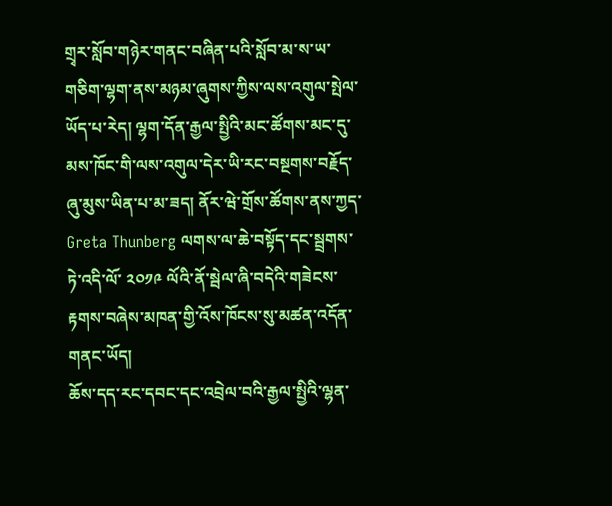གྲྭར་སློབ་གཉེར་གནང་བཞིན་པའི་སློབ་མ་ས་ཡ་གཅིག་ལྷག་ནས་མཉམ་ཞུགས་ཀྱིས་ལས་འགུལ་སྤེལ་ཡོད་པ་རེད། ལྷག་དོན་རྒྱལ་སྤྱིའི་མང་ཚོགས་མང་དུ་མས་ཁོང་གི་ལས་འགུལ་དེར་ཡི་རང་བསྔགས་བརྗོད་ཞུ་མུས་ཡིན་པ་མ་ཟད། ནོར་ཝེ་གྲོས་ཚོགས་ནས་ཀྱད་ Greta Thunberg ལགས་ལ་ཆེ་བསྟོད་དང་སྦྲགས་ཏེ་འདི་ལོ་ ༢༠༡༩ ལོའི་ནོ་སྦེལ་ཞི་བདེའི་གཟེངས་རྟགས་བཞེས་མཁན་གྱི་འོས་ཁོངས་སུ་མཚན་འདོན་གནང་ཡོད།
ཆོས་དད་རང་དབང་དང་འབྲེལ་བའི་རྒྱལ་སྤྱིའི་ལྷན་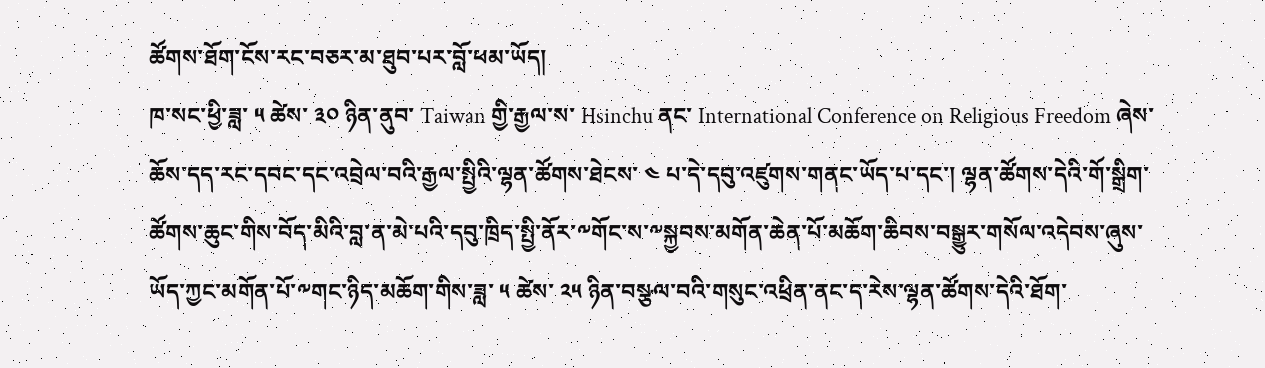ཚོགས་ཐོག་ངོས་རང་བཅར་མ་ཐུབ་པར་བློ་ཕམ་ཡོད།
ཁ་སང་ཕྱི་ཟླ་ ༥ ཚེས་ ༣༠ ཉིན་ནུབ་ Taiwan གྱི་རྒྱལ་ས་ Hsinchu ནང་ International Conference on Religious Freedom ཞེས་ཆོས་དད་རང་དབང་དང་འབྲེལ་བའི་རྒྱལ་སྤྱིའི་ལྷན་ཚོགས་ཐེངས་ ༤ པ་དེ་དབུ་འཛུགས་གནང་ཡོད་པ་དང་། ལྷན་ཚོགས་དེའི་གོ་སྒྲིག་ཚོགས་ཆུང་གིས་བོད་མིའི་བླ་ན་མེ་པའི་དབུ་ཁྲིད་སྤྱི་ནོར་༸གོང་ས་༸སྐྱབས་མགོན་ཆེན་པོ་མཆོག་ཆིབས་བསྒྱུར་གསོལ་འདེབས་ཞུས་ཡོད་ཀྱང་མགོན་པོ་༸གང་ཉིད་མཆོག་གིས་ཟླ་ ༥ ཚེས་ ༢༥ ཉིན་བསྩལ་བའི་གསུང་འཕྲིན་ནང་ད་རེས་ལྷན་ཚོགས་དེའི་ཐོག་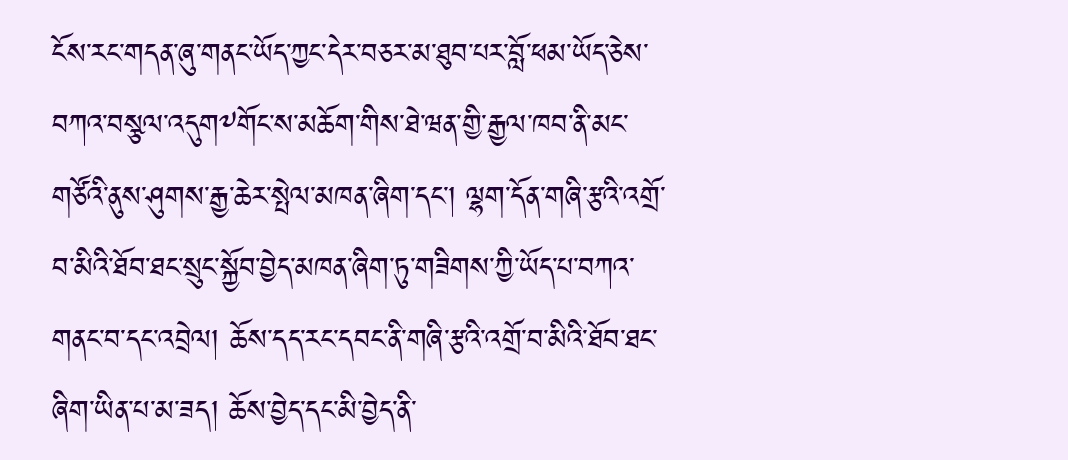ངོས་རང་གདན་ཞུ་གནང་ཡོད་ཀྱང་དེར་བཅར་མ་ཐུབ་པར་བློ་ཕམ་ཡོད་ཅེས་བཀའ་བསྩལ་འདུག༸གོང་ས་མཆོག་གིས་ཐེ་ཝན་གྱི་རྒྱལ་ཁབ་ནི་མང་གཙོའི་ནུས་ཤུགས་རྒྱ་ཆེར་སྤེལ་མཁན་ཞིག་དང་། ལྷག་དོན་གཞི་རྩའི་འགྲོ་བ་མིའི་ཐོབ་ཐང་སྲུང་སྐྱོབ་བྱེད་མཁན་ཞིག་ཏུ་གཟིགས་ཀྱི་ཡོད་པ་བཀའ་གནང་བ་དང་འབྲེལ། ཆོས་དད་རང་དབང་ནི་གཞི་རྩའི་འགྲོ་བ་མིའི་ཐོབ་ཐང་ཞིག་ཡིན་པ་མ་ཟད། ཆོས་བྱེད་དང་མི་བྱེད་ནི་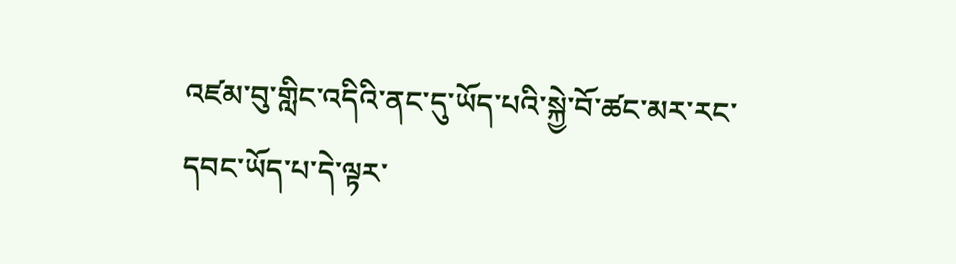འཛམ་བུ་གླིང་འདིའི་ནང་དུ་ཡོད་པའི་སྐྱེ་བོ་ཚང་མར་རང་དབང་ཡོད་པ་དེ་ལྟར་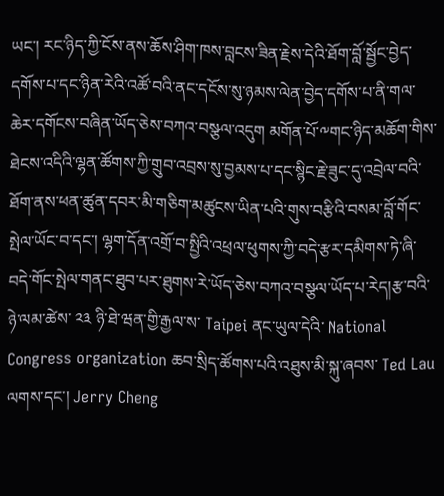ཡང་། རང་ཉིད་ཀྱི་ངོས་ནས་ཆོས་ཤིག་ཁས་བླངས་ཟིན་རྗེས་དེའི་ཐོག་བློ་སྦྱོང་བྱེད་དགོས་པ་དང་ཉིན་རེའི་འཚོ་བའི་ནང་དངོས་སུ་ཉམས་ལེན་བྱེད་དགོས་པ་ནི་གལ་ཆེར་དགོངས་བཞིན་ཡོད་ཅེས་བཀའ་བསྩལ་འདུག མགོན་པོ་༸གང་ཉིད་མཆོག་གིས་ཐེངས་འདིའི་ལྷན་ཚོགས་ཀྱི་གྲུབ་འབྲས་སུ་བྱམས་པ་དང་སྙིང་རྗེ་ཟུང་དུ་འབྲེལ་བའི་ཐོག་ནས་ཕན་ཚུན་དབར་མི་གཅིག་མཚུངས་ཡིན་པའི་གུས་བརྩིའི་བསམ་བློ་གོང་སྤེལ་ཡོང་བ་དང་། ལྷག་དོན་འགྲོ་བ་སྤྱིའི་འཕྲལ་ཕུགས་ཀྱི་བདེ་རྩར་དམིགས་ཏེ་ཞི་བདེ་གོང་སྤེལ་གནང་ཐུབ་པར་ཐུགས་རེ་ཡོད་ཅེས་བཀའ་བསྩལ་ཡོད་པ་རེད།རྩ་བའི་ཉེ་ལམ་ཚེས་ ༢༣ ཉི་ཐེ་ཝན་གྱི་རྒྱལ་ས་ Taipei ནང་ཡུལ་དེའི་ National Congress organization ཆབ་སྲིད་ཚོགས་པའི་འཐུས་མི་སྐུ་ཞབས་ Ted Lau ལགས་དང་། Jerry Cheng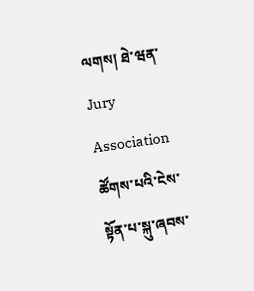ལགས། ཐེ་ཝན་ Jury Association ཚོགས་པའི་ངེས་སྟོན་པ་སྐུ་ཞབས་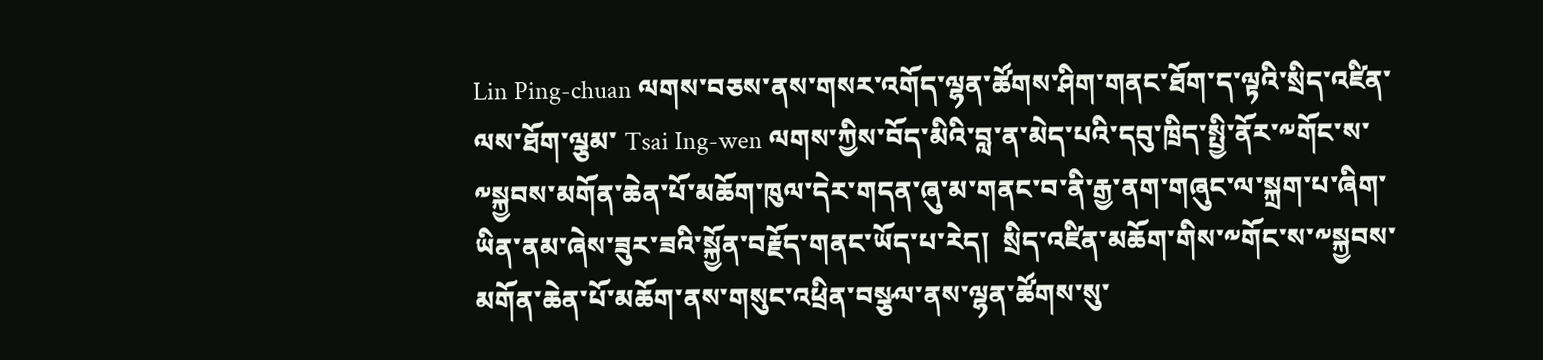Lin Ping-chuan ལགས་བཅས་ནས་གསར་འགོད་ལྷན་ཚོགས་ཤིག་གནང་ཐོག་ད་ལྟའི་སྲིད་འཛིན་ལས་ཐོག་ལྕམ་ Tsai Ing-wen ལགས་ཀྱིས་བོད་མིའི་བླ་ན་མེད་པའི་དབུ་ཁྲིད་སྤྱི་ནོར་༸གོང་ས་༸སྐྱབས་མགོན་ཆེན་པོ་མཆོག་ཁུལ་དེར་གདན་ཞུ་མ་གནང་བ་ནི་རྒྱ་ནག་གཞུང་ལ་སྐྲག་པ་ཞིག་ཡིན་ནམ་ཞེས་ཟུར་ཟའི་སྐྱོན་བརྗོད་གནང་ཡོད་པ་རེད།  སྲིད་འཛིན་མཆོག་གིས་༸གོང་ས་༸སྐྱབས་མགོན་ཆེན་པོ་མཆོག་ནས་གསུང་འཕྲིན་བསྩལ་ནས་ལྷན་ཚོགས་སུ་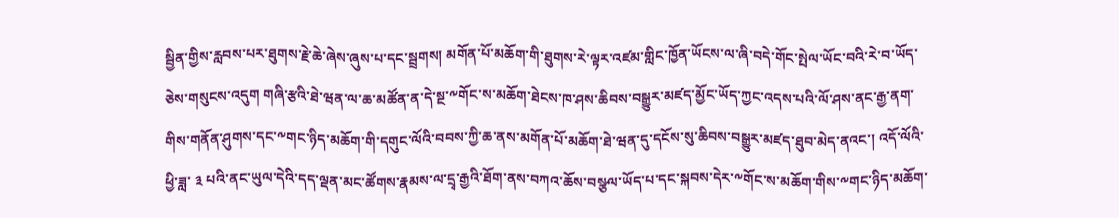སྦྱིན་གྱིས་རླབས་པར་ཐུགས་རྗེ་ཆེ་ཞེས་ཞུས་པ་དང་སྦྲགས། མགོན་པོ་མཆོག་གི་ཐུགས་རེ་ལྟར་འཛམ་གླིང་ཁྱོན་ཡོངས་ལ་ཞི་བདེ་གོང་སྤེལ་ཡོང་བའི་རེ་བ་ཡོད་ཅེས་གསུངས་འདུག གཞི་རྩའི་ཐེ་ཝན་ལ་ཆ་མཚོན་ན་དེ་སྔ་༸གོང་ས་མཆོག་ཐེངས་ཁ་ཤས་ཆིབས་བསྒྱུར་མཛད་མྱོང་ཡོད་ཀྱང་འདས་པའི་ལོ་ཤས་ནང་རྒྱ་ནག་གིས་གནོན་ཤུགས་དང་༸གང་ཉིད་མཆོག་གི་དགུང་ལོའི་བབས་ཀྱི་ཆ་ནས་མགོན་པོ་མཆོག་ཐེ་ཝན་དུ་དངོས་སུ་ཆིབས་བསྒྱུར་མཛད་ཐུབ་མེད་ནའང་། འདོ་ལོའི་ཕྱི་ཟླ་ ༣ པའི་ནང་ཡུལ་དེའི་དད་ལྡན་མང་ཚོགས་རྣམས་ལ་དྲྭ་རྒྱའི་ཐོག་ནས་བཀའ་ཆོས་བསྩལ་ཡོད་པ་དང་སྐབས་དེར་༸གོང་ས་མཆོག་གིས་༸གང་ཉིད་མཆོག་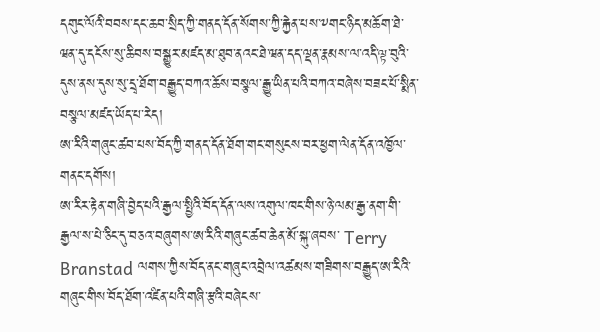དགུང་ལོའི་བབས་དང་ཆབ་སྲིད་ཀྱི་གནད་དོན་སོགས་ཀྱི་རྐྱེན་པས་༸གང་ཉིད་མཆོག་ཐེ་ཝན་དུ་དངོས་སུ་ཆིབས་བསྒྱུར་མཛད་མ་ཐུབ་ནའང་ཐེ་ཝན་དད་ལྡན་རྣམས་ལ་འདི་ལྟ་བུའི་དུས་ནས་དུས་སུ་དྲྭ་ཐོག་བརྒྱུད་བཀའ་ཆོས་བསྩལ་རྒྱུ་ཡིན་པའི་བཀའ་བཞེས་བཟང་པོ་སྨིན་བསྩལ་མཛད་ཡོད་པ་རེད།
ཨ་རིའི་གཞུང་ཚབ་པས་བོད་ཀྱི་གནད་དོན་ཐོག་གང་གསུངས་བར་ཕྱག་ལེན་དོན་འཁྱོལ་གནང་དགོས།
ཨ་རིར་རྟེན་གཞི་བྱེད་པའི་རྒྱལ་སྤྱིའི་བོད་དོན་ལས་འགུལ་ཁང་གིས་ཉེ་ལམ་རྒྱ་ནག་གི་རྒྱལ་ས་པེ་ཅིང་དུ་བཅའ་བཞུགས་ཨ་རིའི་གཞུང་ཚབ་ཆེན་མོ་སྐུ་ཞབས་ Terry Branstad ལགས་ཀྱིས་བོད་ནང་གཞུང་འབྲེལ་འཚམས་གཟིགས་བརྒྱུད་ཨ་རིའི་གཞུང་གིས་བོད་ཐོག་འཛིན་པའི་གཞི་རྩའི་བཞེངས་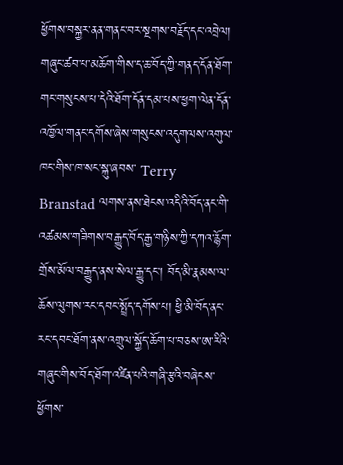ཕྱོགས་བསྐྱར་ནན་གནང་བར་སྔགས་བརྗོད་དང་འབྲེལ། གཞུང་ཚབ་པ་མཆོག་གིས་ད་ཆ་བོད་ཀྱི་གནད་དོན་ཐོག་གང་གསུངས་པ་དེའི་ཐོག་དོན་དམ་པས་ཕྱག་ལེན་དོན་འཁྱོལ་གནང་དགོས་ཞེས་གསུངས་འདུགལས་འགུལ་ཁང་གིས་ཁ་སང་སྐུ་ཞབས་ Terry Branstad ལགས་ནས་ཐེངས་འདིའི་བོད་ནང་གི་འཚམས་གཟིགས་བརྒྱུད་བོད་རྒྱ་གཉིས་ཀྱི་དཀའ་རྙོག་གྲོས་མོལ་བརྒྱུད་ནས་སེལ་རྒྱུ་དང་། བོད་མི་རྣམས་ལ་ཆོས་ལུགས་རང་དབང་སྤྲོད་དགོས་པ། ཕྱི་མི་བོད་ནང་རང་དབང་ཐོག་ནས་འགྲུལ་སྐྱོད་ཆོག་པ་བཅས་ཨ་རིའི་གཞུང་གིས་བོད་ཐོག་འཛིན་པའི་གཞི་རྩའི་བཞེངས་ཕྱོགས་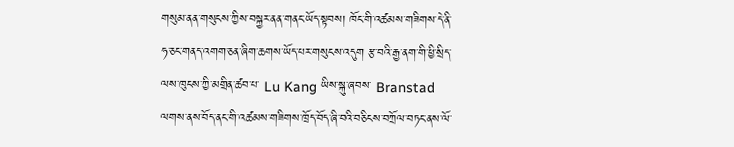གསུམ་ནན་གསུངས་ཀྱིས་བསྐྱར་ནན་གནང་ཡོད་སྟབས། ཁོང་གི་འཚམས་གཟིགས་དེ་ནི་ཧ་ཅང་གནད་འགག་ཅན་ཞིག་ཆགས་ཡོད་པར་གསུངས་འདུག རྩ་བའི་རྒྱ་ནག་གི་ཕྱི་སྲིད་ལས་ཁུངས་ཀྱི་མགྲིན་ཚབ་པ་ Lu Kang ཡིས་སྐུ་ཞབས་ Branstad ལགས་ནས་བོད་ནང་གི་འཚམས་གཟིགས་ཁྲོད་བོད་ཞི་བའི་བཅིངས་བཀྲོལ་བཏང་ནས་ལོ་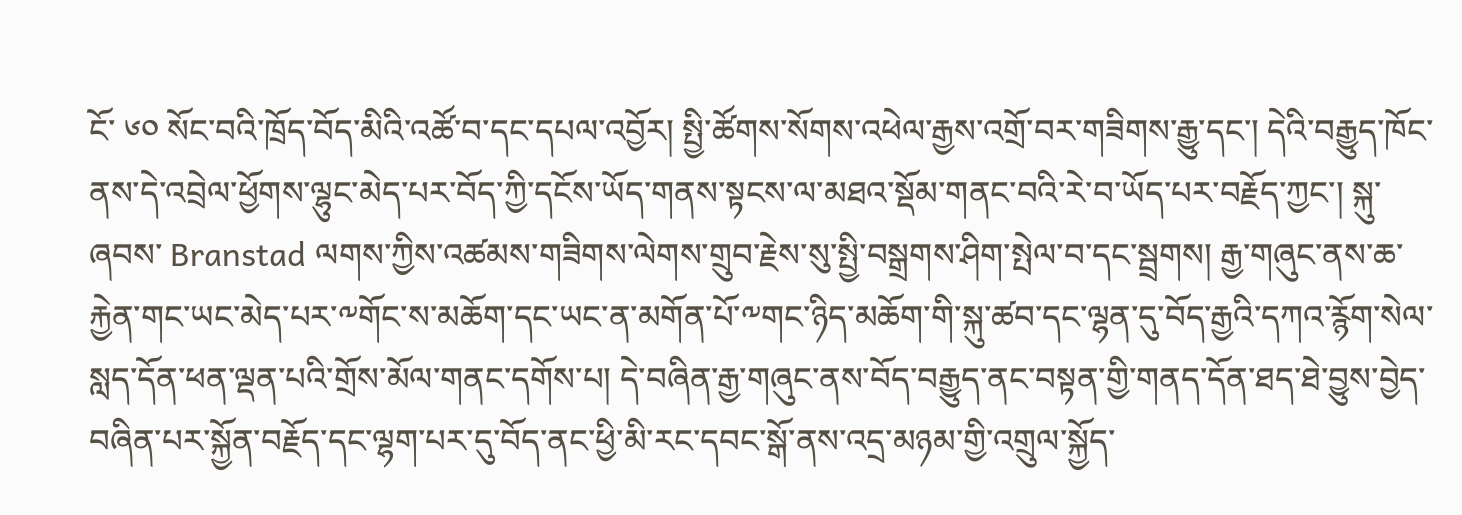ངོ་ ༦༠ སོང་བའི་ཁྲོད་བོད་མིའི་འཚོ་བ་དང་དཔལ་འབྱོར། སྤྱི་ཚོགས་སོགས་འཕེལ་རྒྱས་འགྲོ་བར་གཟིགས་རྒྱུ་དང་། དེའི་བརྒྱུད་ཁོང་ནས་དེ་འབྲེལ་ཕྱོགས་ལྷུང་མེད་པར་བོད་ཀྱི་དངོས་ཡོད་གནས་སྟངས་ལ་མཐའ་སྡོམ་གནང་བའི་རེ་བ་ཡོད་པར་བརྗོད་ཀྱང་། སྐུ་ཞབས་ Branstad ལགས་ཀྱིས་འཚམས་གཟིགས་ལེགས་གྲུབ་རྗེས་སུ་སྤྱི་བསྒྲགས་ཤིག་སྤེལ་བ་དང་སྦྲགས། རྒྱ་གཞུང་ནས་ཆ་རྐྱེན་གང་ཡང་མེད་པར་༸གོང་ས་མཆོག་དང་ཡང་ན་མགོན་པོ་༸གང་ཉིད་མཆོག་གི་སྐུ་ཚབ་དང་ལྷན་དུ་བོད་རྒྱའི་དཀའ་རྙོག་སེལ་སླད་དོན་ཕན་ལྡན་པའི་གྲོས་མོལ་གནང་དགོས་པ། དེ་བཞིན་རྒྱ་གཞུང་ནས་བོད་བརྒྱུད་ནང་བསྟན་གྱི་གནད་དོན་ཐད་ཐེ་བྱུས་བྱེད་བཞིན་པར་སྐྱོན་བརྗོད་དང་ལྷག་པར་དུ་བོད་ནང་ཕྱི་མི་རང་དབང་སྒོ་ནས་འདྲ་མཉམ་གྱི་འགྲུལ་སྐྱོད་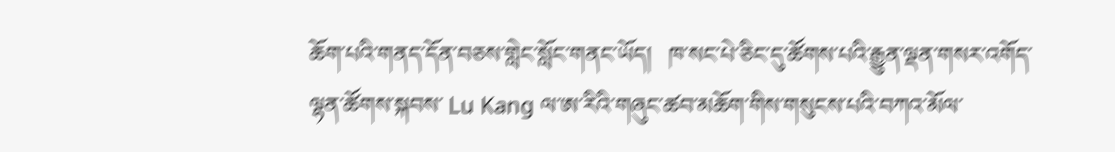ཆོག་པའི་གནད་དོན་བཅས་གླེང་སློང་གནང་ཡོད།   ཁ་སང་པེ་ཅིང་དུ་ཚོགས་པའི་རྒྱུན་ལྡན་གསར་འགོད་ལྷན་ཚོགས་སྐབས་ Lu Kang ལ་ཨ་རིའི་གཞུང་ཚབ་མཆོག་གིས་གསུངས་པའི་བཀའ་མོལ་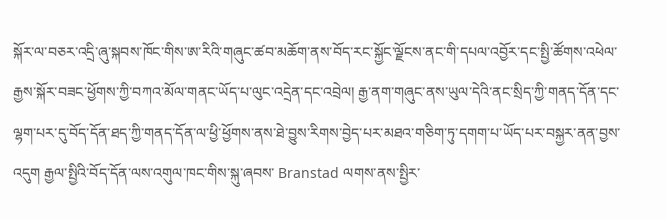སྐོར་ལ་བཅར་འདྲི་ཞུ་སྐབས་ཁོང་གིས་ཨ་རིའི་གཞུང་ཚབ་མཆོག་ནས་བོད་རང་སྐྱོང་ལྗོངས་ནང་གི་དཔལ་འབྱོར་དང་སྤྱི་ཚོགས་འཕེལ་རྒྱས་སྐོར་བཟང་ཕྱོགས་ཀྱི་བཀའ་མོལ་གནང་ཡོད་པ་ལུང་འདྲེན་དང་འབྲེལ། རྒྱ་ནག་གཞུང་ནས་ཡུལ་དེའི་ནང་སྲིད་ཀྱི་གནད་དོན་དང་ལྷག་པར་དུ་བོད་དོན་ཐད་ཀྱི་གནད་དོན་ལ་ཕྱི་ཕྱོགས་ནས་ཐེ་བྱུས་རིགས་བྱེད་པར་མཐའ་གཅིག་ཏུ་དགག་པ་ཡོད་པར་བསྐྱར་ནན་བྱས་འདུག རྒྱལ་སྤྱིའི་བོད་དོན་ལས་འགུལ་ཁང་གིས་སྐུ་ཞབས་ Branstad ལགས་ནས་སྤྱིར་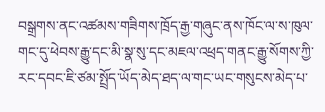བསྒྲགས་ནང་འཚམས་གཟིགས་ཁྲོད་རྒྱ་གཞུང་ནས་ཁོང་ལ་ས་ཁུལ་གང་དུ་ཕེབས་རྒྱུ་དང་མི་སྣ་སུ་དང་མཇལ་འཕྲད་གནང་རྒྱུ་སོགས་ཀྱི་རང་དབང་ཇི་ཙམ་སྤྲོད་ཡོད་མེད་ཐད་ལ་གང་ཡང་གསུངས་མེད་པ་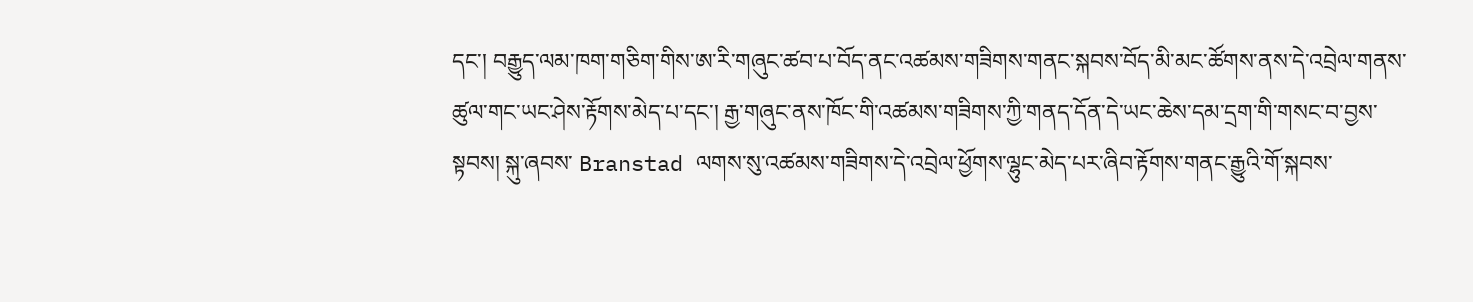དང་། བརྒྱུད་ལམ་ཁག་གཅིག་གིས་ཨ་རི་གཞུང་ཚབ་པ་བོད་ནང་འཚམས་གཟིགས་གནང་སྐབས་བོད་མི་མང་ཚོགས་ནས་དེ་འབྲེལ་གནས་ཚུལ་གང་ཡང་ཤེས་རྟོགས་མེད་པ་དང་། རྒྱ་གཞུང་ནས་ཁོང་གི་འཚམས་གཟིགས་ཀྱི་གནད་དོན་དེ་ཡང་ཆེས་དམ་དྲག་གི་གསང་བ་བྱས་སྟབས། སྐུ་ཞབས་ Branstad ལགས་སུ་འཚམས་གཟིགས་དེ་འབྲེལ་ཕྱོགས་ལྷུང་མེད་པར་ཞིབ་རྟོགས་གནང་རྒྱུའི་གོ་སྐབས་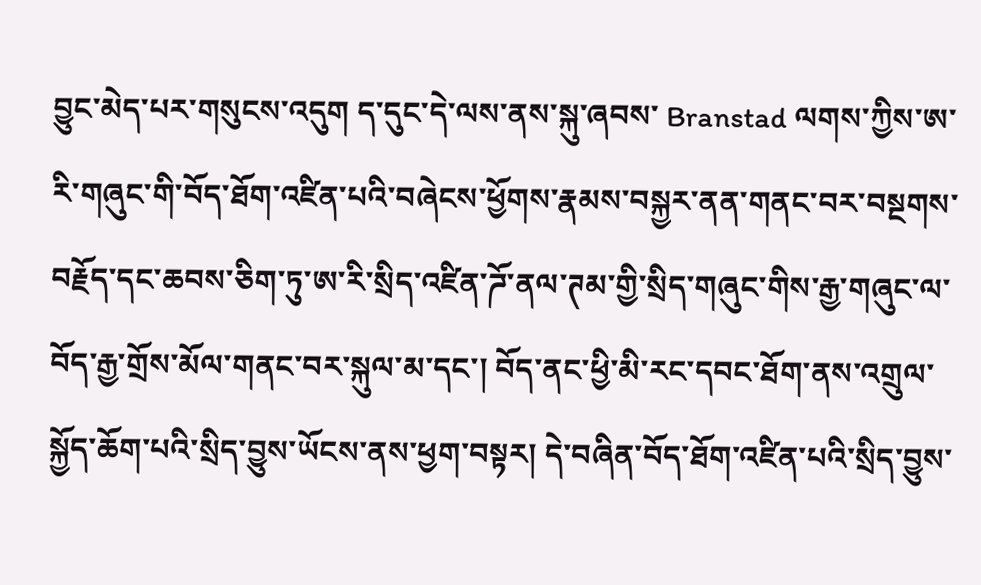བྱུང་མེད་པར་གསུངས་འདུག ད་དུང་དེ་ལས་ནས་སྐུ་ཞབས་ Branstad ལགས་ཀྱིས་ཨ་རི་གཞུང་གི་བོད་ཐོག་འཛིན་པའི་བཞེངས་ཕྱོགས་རྣམས་བསྐྱར་ནན་གནང་བར་བསྔགས་བརྗོད་དང་ཆབས་ཅིག་ཏུ་ཨ་རི་སྲིད་འཛིན་ཌོ་ནལ་ཊམ་གྱི་སྲིད་གཞུང་གིས་རྒྱ་གཞུང་ལ་བོད་རྒྱ་གྲོས་མོལ་གནང་བར་སྐུལ་མ་དང་། བོད་ནང་ཕྱི་མི་རང་དབང་ཐོག་ནས་འགྲུལ་སྐྱོད་ཆོག་པའི་སྲིད་བྱུས་ཡོངས་ནས་ཕྱག་བསྟར། དེ་བཞིན་བོད་ཐོག་འཛིན་པའི་སྲིད་བྱུས་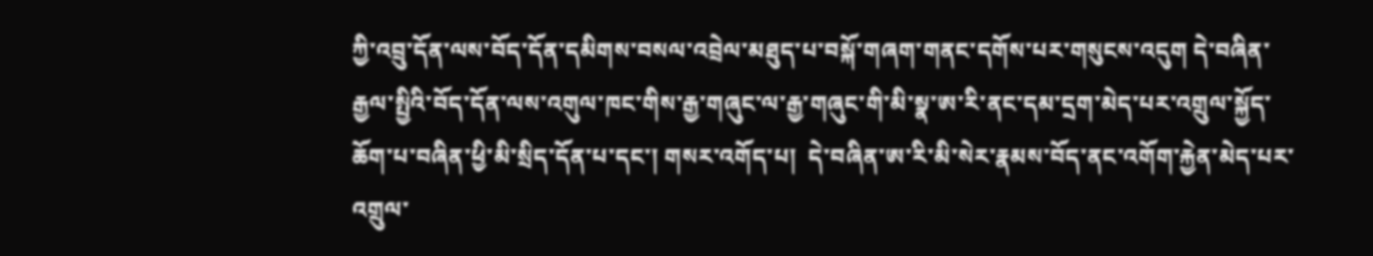ཀྱི་འབྲུ་དོན་ལས་བོད་དོན་དམིགས་བསལ་འབྲེལ་མཐུད་པ་བསྐོ་གཞག་གནང་དགོས་པར་གསུངས་འདུག དེ་བཞིན་རྒྱལ་སྤྱིའི་བོད་དོན་ལས་འགུལ་ཁང་གིས་རྒྱ་གཞུང་ལ་རྒྱ་གཞུང་གི་མི་སྣ་ཨ་རི་ནང་དམ་དྲག་མེད་པར་འགྲུལ་སྐྱོད་ཆོག་པ་བཞིན་ཕྱི་མི་སྲིད་དོན་པ་དང་། གསར་འགོད་པ།  དེ་བཞིན་ཨ་རི་མི་སེར་རྣམས་བོད་ནང་འགོག་རྐྱེན་མེད་པར་འགྲུལ་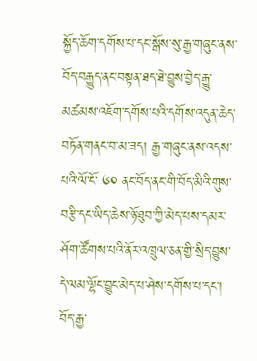སྐྱོད་ཆོག་དགོས་པ་དང་སྒོས་སུ་རྒྱ་གཞུང་ནས་བོད་བརྒྱུད་ནང་བསྟན་ཐད་ཐེ་བྱུས་བྱེད་རྒྱུ་མཚམས་འཇོག་དགོས་པའི་དགོས་འདུན་ཆེད་བཏོན་གནང་བ་མ་ཟད། རྒྱ་གཞུང་ནས་འདས་པའི་ལོ་ངོ་ ༦༠ ནང་བོད་ནང་གི་བོད་མིའི་གུས་བརྩི་དང་ཡིད་ཆེས་ཉོ་ཐུབ་ཀྱི་མེད་པས་དམར་ཤོག་ཚོགས་པའི་ནོར་འཁྲུལ་ཅན་གྱི་སྲིད་བྱུས་དེ་ལམ་ལྷོང་བྱུང་མེད་པ་ཤེས་དགོས་པ་དང་། བོད་རྒྱ་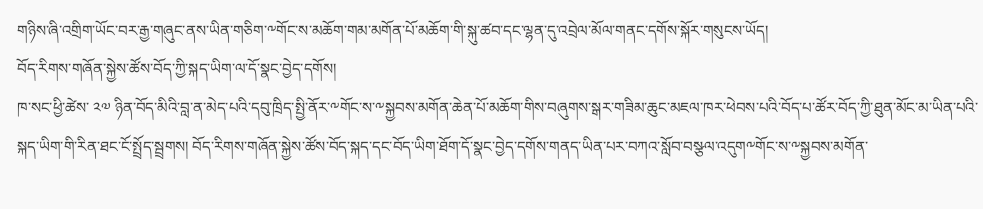གཉིས་ཞི་འགྲིག་ཡོང་བར་རྒྱ་གཞུང་ནས་ཡིན་གཅིག་༸གོང་ས་མཆོག་གམ་མགོན་པོ་མཆོག་གི་སྐུ་ཚབ་དང་ལྷན་དུ་འབྲེལ་མོལ་གནང་དགོས་སྐོར་གསུངས་ཡོད།
བོད་རིགས་གཞོན་སྐྱེས་ཚོས་བོད་ཀྱི་སྐད་ཡིག་ལ་དོ་སྣང་བྱེད་དགོས།
ཁ་སང་ཕྱི་ཚེས་ ༢༧ ཉིན་བོད་མིའི་བླ་ན་མེད་པའི་དབུ་ཁྲིད་སྤྱི་ནོར་༸གོང་ས་༸སྐྱབས་མགོན་ཆེན་པོ་མཆོག་གིས་བཞུགས་སྒར་གཟིམ་ཆུང་མཇལ་ཁར་ཕེབས་པའི་བོད་པ་ཚོར་བོད་ཀྱི་ཐུན་མོང་མ་ཡིན་པའི་སྐད་ཡིག་གི་རིན་ཐང་ངོ་སྤྲོད་སྦྲགས། བོད་རིགས་གཞོན་སྐྱེས་ཚོས་བོད་སྐད་དང་བོད་ཡིག་ཐོག་དོ་སྣང་བྱེད་དགོས་གནད་ཡིན་པར་བཀའ་སློབ་བསྩལ་འདུག༸གོང་ས་༸སྐྱབས་མགོན་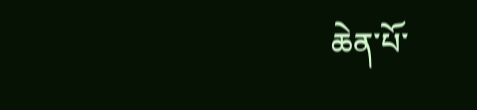ཆེན་པོ་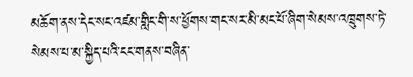མཆོག་ནས་དེང་སང་འཛམ་གླིང་གི་ས་ཕྱོགས་གང་སར་མི་མང་པོ་ཞིག་སེམས་འཁྲུགས་ཏེ་སེམས་པ་མ་སྐྱིད་པའི་ངང་གནས་བཞིན་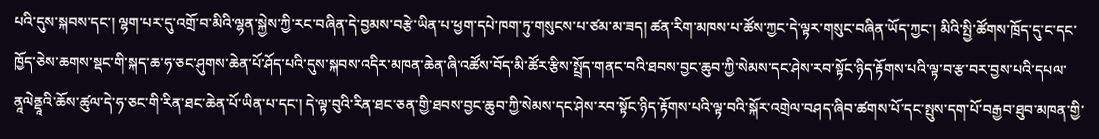པའི་དུས་སྐབས་དང་། ལྷག་པར་དུ་འགྲོ་བ་མིའི་ལྷན་སྐྱེས་ཀྱི་རང་བཞིན་དེ་བྱམས་བརྩེ་ཡིན་པ་ཕྱག་དཔེ་ཁག་ཏུ་གསུངས་པ་ཙམ་མ་ཟད། ཚན་རིག་མཁས་པ་ཚོས་ཀྱང་དེ་ལྟར་གསུང་བཞིན་ཡོད་ཀྱང་། མིའི་སྤྱི་ཚོགས་ཁྲོད་དུ་ང་དང་ཁྱོད་ཅེས་ཆགས་སྡང་གི་སྐད་ཆ་ཧ་ཅང་ཤུགས་ཆེན་པོ་ཤོད་པའི་དུས་སྐབས་འདིར་མཁན་ཆེན་ཞི་འཚོས་བོད་མི་ཚོར་རྩིས་སྤྲོད་གནང་བའི་ཐབས་བྱང་ཆུབ་ཀྱི་སེམས་དང་ཤེས་རབ་སྟོང་ཉིད་རྟོགས་པའི་ལྟ་བ་རྩ་བར་བྱས་པའི་དཔལ་ནཱལེནྡཱའི་ཆོས་ཚུལ་དེ་ཧ་ཅང་གི་རིན་ཐང་ཆེན་པོ་ཡིན་པ་དང་། དེ་ལྟ་བུའི་རིན་ཐང་ཅན་གྱི་ཐབས་བྱང་ཆུབ་ཀྱི་སེམས་དང་ཤེས་རབ་སྟོང་ཉིད་རྟོགས་པའི་ལྟ་བའི་སྐོར་འགྲེལ་བཤད་ཞིབ་ཚགས་པོ་དང་སྤུས་དག་པོ་བརྒྱབ་ཐུབ་མཁན་གྱི་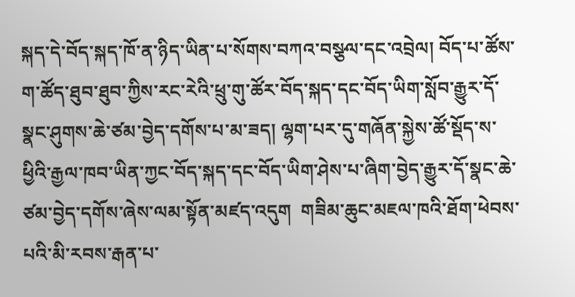སྐད་དེ་བོད་སྐད་ཁོ་ན་ཉིད་ཡིན་པ་སོགས་བཀའ་བསྩལ་དང་འབྲེལ། བོད་པ་ཚོས་ག་ཚོད་ཐུབ་ཐུབ་ཀྱིས་རང་རེའི་ཕྲུ་གུ་ཚོར་བོད་སྐད་དང་བོད་ཡིག་སློབ་རྒྱུར་དོ་སྣང་ཤུགས་ཆེ་ཙམ་བྱེད་དགོས་པ་མ་ཟད། ལྷག་པར་དུ་གཞོན་སྐྱེས་ཚོ་སྡོད་ས་ཕྱིའི་རྒྱལ་ཁབ་ཡིན་ཀྱང་བོད་སྐད་དང་བོད་ཡིག་ཤེས་པ་ཞིག་བྱེད་རྒྱུར་དོ་སྣང་ཆེ་ཙམ་བྱེད་དགོས་ཞེས་ལམ་སྟོན་མཛད་འདུག  གཟིམ་ཆུང་མཇལ་ཁའི་ཐོག་ཕེབས་པའི་མི་རབས་རྒན་པ་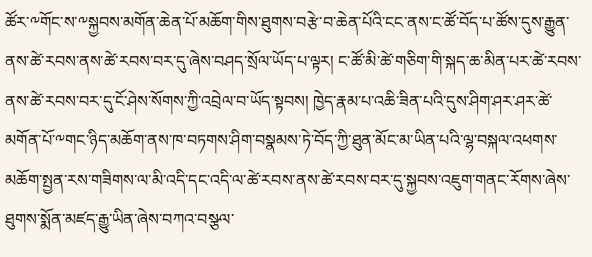ཚོར་༸གོང་ས་༸སྐྱབས་མགོན་ཆེན་པོ་མཆོག་གིས་ཐུགས་བརྩེ་བ་ཆེན་པོའི་ངང་ནས་ང་ཚོ་བོད་པ་ཚོས་དུས་རྒྱུན་ནས་ཚེ་རབས་ནས་ཚེ་རབས་བར་དུ་ཞེས་བཤད་སྲོལ་ཡོད་པ་ལྟར། ང་ཚོ་མི་ཚེ་གཅིག་གི་སྐད་ཆ་མིན་པར་ཚེ་རབས་ནས་ཚེ་རབས་བར་དུ་ངོ་ཤེས་སོགས་ཀྱི་འབྲེལ་བ་ཡོད་སྟབས། ཁྱེད་རྣམ་པ་འཆི་ཟིན་པའི་དུས་ཤིག་ཤར་ཤར་ཚེ་མགོན་པོ་༸གང་ཉིད་མཆོག་ནས་ཁ་བཏགས་ཤིག་བསྣམས་ཏེ་བོད་ཀྱི་ཐུན་མོང་མ་ཡིན་པའི་ལྷ་བསྐལ་འཕགས་མཆོག་སྤྱན་རས་གཟིགས་ལ་མི་འདི་དང་འདི་ལ་ཚེ་རབས་ནས་ཚེ་རབས་བར་དུ་སྐྱབས་འཇུག་གནང་རོགས་ཞེས་ཐུགས་སྨོན་མཛད་རྒྱུ་ཡིན་ཞེས་བཀའ་བསྩལ་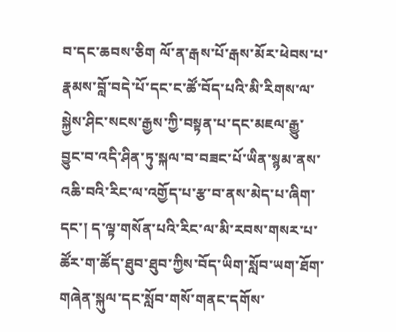བ་དང་ཆབས་ཅིག ལོ་ན་རྒས་པོ་རྒས་མོར་ཕེབས་པ་རྣམས་བློ་བདེ་པོ་དང་ང་ཚོ་བོད་པའི་མི་རིགས་ལ་སྐྱེས་ཤིང་སངས་རྒྱས་ཀྱི་བསྟན་པ་དང་མཇལ་རྒྱུ་བྱུང་བ་འདི་ཤིན་ཏུ་སྐལ་བ་བཟང་པོ་ཡིན་སྙམ་ནས་འཆི་བའི་རིང་ལ་འགྱོད་པ་རྩ་བ་ནས་མེད་པ་ཞིག་དང་། ད་ལྟ་གསོན་པའི་རིང་ལ་མི་རབས་གསར་པ་ཚོར་ག་ཚོད་ཐུབ་ཐུབ་ཀྱིས་བོད་ཡིག་སློབ་ཡག་ཐོག་གཞེན་སྐུལ་དང་སློབ་གསོ་གནང་དགོས་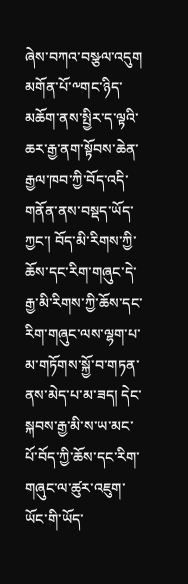ཞེས་བཀའ་བསྩལ་འདུག མགོན་པོ་༸གང་ཉིད་མཆོག་ནས་སྤྱིར་ད་ལྟའི་ཆར་རྒྱ་ནག་སྟོབས་ཆེན་རྒྱལ་ཁབ་ཀྱི་བོད་འདི་གནོན་ནས་བསྡད་ཡོད་ཀྱང་། བོད་མི་རིགས་ཀྱི་ཆོས་དང་རིག་གཞུང་དེ་རྒྱ་མི་རིགས་ཀྱི་ཆོས་དང་རིག་གཞུང་ལས་ལྷག་པ་མ་གཏོགས་སྐྱོ་བ་གཏན་ནས་མེད་པ་མ་ཟད། དེང་སྐབས་རྒྱ་མི་ས་ཡ་མང་པོ་བོད་ཀྱི་ཆོས་དང་རིག་གཞུང་ལ་ཚུར་འཇུག་ཡོང་གི་ཡོད་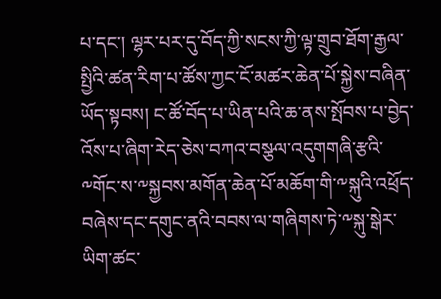པ་དང་། ལྷར་པར་དུ་བོད་ཀྱི་སངས་ཀྱི་ལྟ་གྲུབ་ཐོག་རྒྱལ་སྤྱིའི་ཚན་རིག་པ་ཚོས་ཀྱང་ངོ་མཚར་ཆེན་པོ་སྐྱེས་བཞིན་ཡོད་སྟབས། ང་ཚོ་བོད་པ་ཡིན་པའི་ཆ་ནས་སྤོབས་པ་བྱེད་འོས་པ་ཞིག་རེད་ཅེས་བཀའ་བསྩལ་འདུགགཞི་རྩའི་༸གོང་ས་༸སྐྱབས་མགོན་ཆེན་པོ་མཆོག་གི་༸སྐུའི་འཕྲོད་བཞེས་དང་དགུང་ནའི་བབས་ལ་གཞིགས་ཏེ་༸སྐུ་སྒེར་ཡིག་ཚང་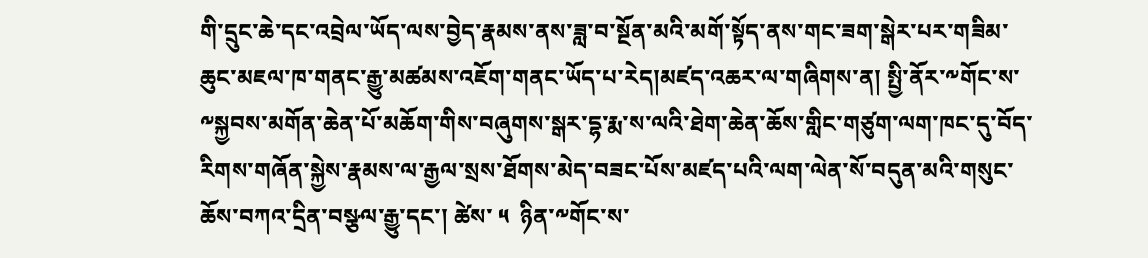གི་དྲུང་ཆེ་དང་འབྲེལ་ཡོད་ལས་བྱེད་རྣམས་ནས་ཟླ་བ་སྔོན་མའི་མགོ་སྟོད་ནས་གང་ཟག་སྒེར་པར་གཟིམ་ཆུང་མཇལ་ཁ་གནང་རྒྱུ་མཚམས་འཇོག་གནང་ཡོད་པ་རེད།མཛད་འཆར་ལ་གཞིགས་ན། སྤྱི་ནོར་༸གོང་ས་༸སྐྱབས་མགོན་ཆེན་པོ་མཆོག་གིས་བཞུགས་སྒར་དྷ་རྨ་ས་ལའི་ཐེག་ཆེན་ཆོས་གླིང་གཙུག་ལག་ཁང་དུ་བོད་རིགས་གཞོན་སྐྱེས་རྣམས་ལ་རྒྱལ་སྲས་ཐོགས་མེད་བཟང་པོས་མཛད་པའི་ལག་ལེན་སོ་བདུན་མའི་གསུང་ཆོས་བཀའ་དྲིན་བསྩལ་རྒྱུ་དང་། ཚེས་ ༥  ཉིན་༸གོང་ས་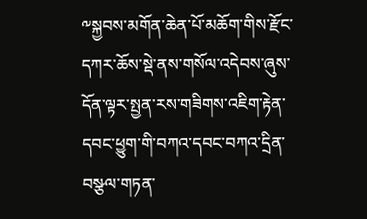༸སྐྱབས་མགོན་ཆེན་པོ་མཆོག་གིས་རྫོང་དཀར་ཆོས་སྡེ་ནས་གསོལ་འདེབས་ཞུས་དོན་ལྟར་སྤྱན་རས་གཟིགས་འཇིག་རྟེན་དབང་ཕྱུག་གི་བཀའ་དབང་བཀའ་དྲིན་བསྩལ་གཏན་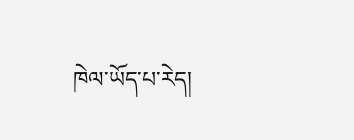ཁེལ་ཡོད་པ་རེད།